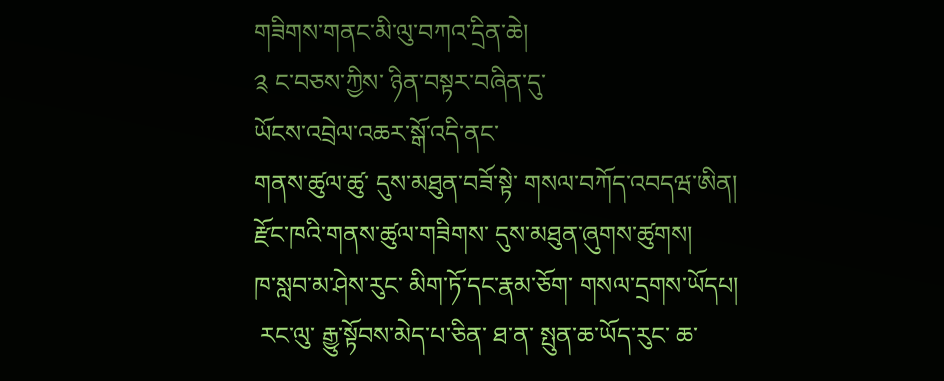གཟིགས་གནང་མི་ལུ་བཀའ་དྲིན་ཆེ།
༉ ང་བཅས་ཀྱིས་ ཉིན་བསྟར་བཞིན་དུ་
ཡོངས་འབྲེལ་འཆར་སྒོ་འདི་ནང་
གནས་ཚུལ་ཚུ་ དུས་མཐུན་བཟོ་སྟེ་ གསལ་བཀོད་འབདཝ་ཨིན།
རྫོང་ཁའི་གནས་ཚུལ་གཟིགས་ དུས་མཐུན་ཞུགས་ཚུགས།
ཁ་སླབ་མ་ཤེས་རུང་ མིག་ཏོ་དང་རྣམ་ཅོག་ གསལ་དྲགས་ཡོདཔ།
 རང་ལུ་ རྒྱུ་སྟོབས་མེད་པ་ཅིན་ ཐ་ན་ སྤུན་ཆ་ཡོད་རུང་ ཆ་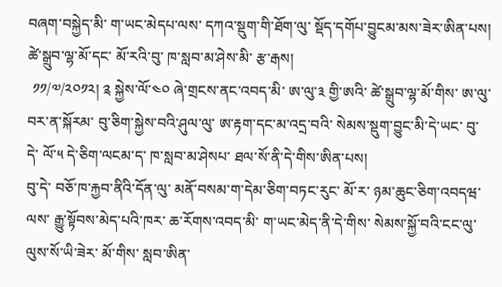བཞག་བསྐྱེད་མི་ ག་ཡང་མེདཔ་ལས་ དཀའ་སྡུག་གི་ཐོག་ལུ་ སྡོད་དགོཔ་བྱུངམ་མས་ཟེར་ཨིན་པས།
ཚེ་སྒྲུབ་ལྷ་མོ་དང་ མོ་རའི་བུ་ ཁ་སླབ་མ་ཤེས་མི་ རྩ་རྒས།
 ༡༡/༧/༢༠༡༢། ༉ སྐྱེས་ལོ་༤༠ ཞེ་གྲངས་ནང་འབད་མི་ ཨ་ལུ་༣ གྱི་ཨའི་ ཚེ་སྒྲུབ་ལྷ་མོ་གིས་ ཨ་ལུ་བར་ན་སྐོརམ་ བུ་ཅིག་སྐྱེས་བའི་ཤུལ་ལུ་ ཨ་རྟག་དང་མ་འདྲ་བའི་ སེམས་སྡུག་བྱུང་མི་དེ་ཡང་ བུ་དེ་ ལོ་༥ དེ་ཅིག་ལངམ་ད་ ཁ་སླབ་མ་ཤེསཔ་ ཐལ་སོ་ནི་དེ་གིས་ཨིན་པས།
བུ་དེ་ བཅོ་ཁ་རྐྱབ་ནིའི་དོན་ལུ་ མནོ་བསམ་ག་དེམ་ཅིག་བཏང་རུང་ མོ་ར་ ཉམ་ཆུང་ཅིག་འབདཝ་ལས་ རྒྱུ་སྟོབས་མེད་པའི་ཁར་ ཆ་རོགས་འབད་མི་ ག་ཡང་མེད་ནི་དེ་གིས་ སེམས་སྐྱོ་བའི་ངང་ལུ་ ལུས་སོ་ཡི་ཟེར་ མོ་གིས་ སླབ་ཨིན་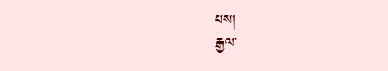པས།
རྒྱལ་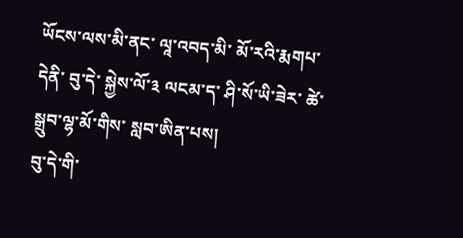ཡོངས་ལས་མི་ནང་ ལཱ་འབད་མི་ མོ་རའི་རྨགཔ་དེནི་ བུ་དེ་ སྐྱེས་ལོ་༣ ལངམ་ད་ ཤི་སོ་ཡི་ཟེར་ ཚེ་སྒྲུབ་ལྷ་མོ་གིས་ སླབ་ཨིན་པས།
བུ་དེ་གི་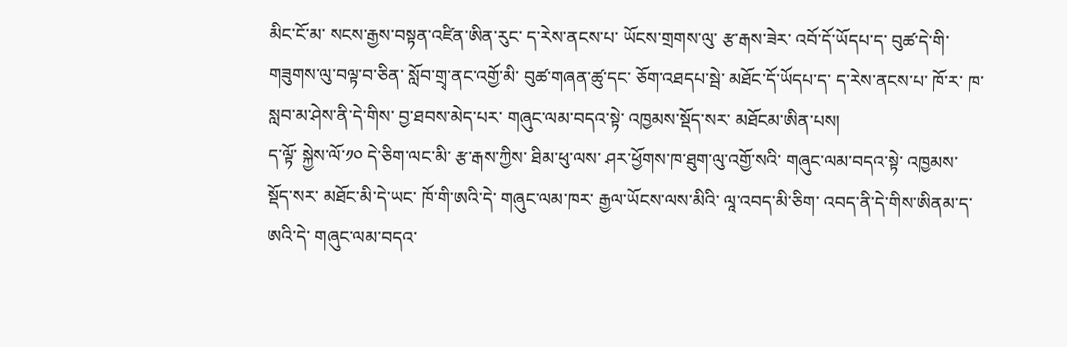མིང་ངོ་མ་ སངས་རྒྱས་བསྟན་འཛིན་ཨིན་རུང་ ད་རེས་ནངས་པ་ ཡོངས་གྲགས་ལུ་ རྩ་རྒས་ཟེར་ འབོ་དོ་ཡོདཔ་ད་ བུཚ་དེ་གི་ གཟུགས་ལུ་བལྟ་བ་ཅིན་ སློབ་གྲྭ་ནང་འགྱོ་མི་ བུཚ་གཞན་ཚུ་དང་ ཅོག་འཐདཔ་སྦེ་ མཐོང་དོ་ཡོདཔ་ད་ ད་རེས་ནངས་པ་ ཁོ་ར་ ཁ་སླབ་མ་ཤེས་ནི་དེ་གིས་ བྱ་ཐབས་མེད་པར་ གཞུང་ལམ་བདའ་སྟེ་ འཁྱམས་སྡོད་སར་ མཐོངམ་ཨིན་པས།
ད་ལྟོ་ སྐྱེས་ལོ་༡༠ དེ་ཅིག་ལང་མི་ རྩ་རྒས་ཀྱིས་ ཐིམ་ཕུ་ལས་ ཤར་ཕྱོགས་ཁ་ཐུག་ལུ་འགྱོ་སའི་ གཞུང་ལམ་བདའ་སྟེ་ འཁྱམས་སྡོད་སར་ མཐོང་མི་དེ་ཡང་ ཁོ་གི་ཨའི་དེ་ གཞུང་ལམ་ཁར་ རྒྱལ་ཡོངས་ལས་མིའི་ ལཱ་འབད་མི་ཅིག་ འབད་ནི་དེ་གིས་ཨིནམ་ད་ ཨའི་དེ་ གཞུང་ལམ་བདའ་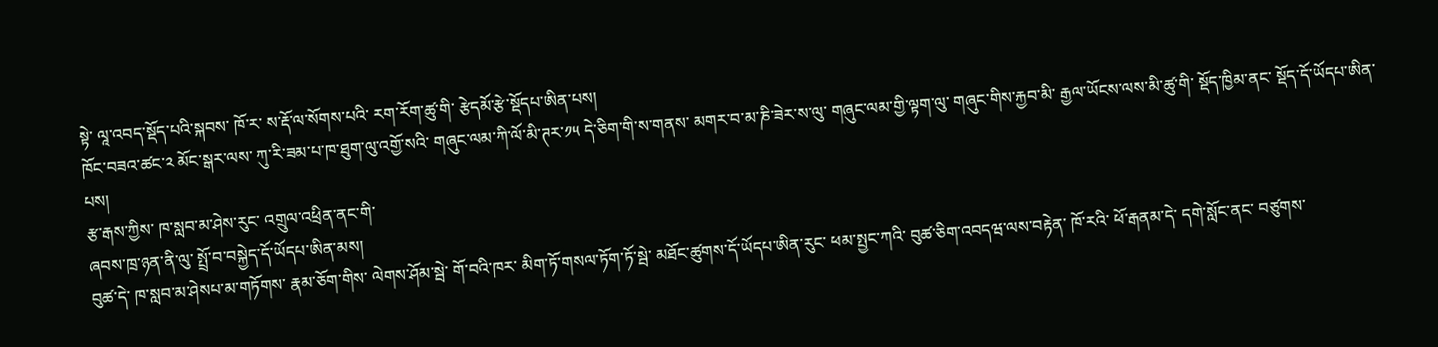སྟེ་ ལཱ་འབད་སྡོད་པའི་སྐབས་ ཁོ་ར་ ས་རྡོ་ལ་སོགས་པའི་ རག་རོག་ཚུ་གི་ རྩེདམོ་རྩེ་སྡོདཔ་ཨིན་པས།
ཁོང་བཟའ་ཚང་༢ མོང་སྒར་ལས་ ཀུ་རི་ཟམ་པ་ཁ་ཐུག་ལུ་འགྱོ་སའི་ གཞུང་ལམ་ཀི་ལོ་མི་ཊཪ་༡༥ དེ་ཅིག་གི་ས་གནས་ མགར་བ་མ་ཎི་ཟེར་ས་ལུ་ གཞུང་ལམ་གྱི་ལྟག་ལུ་ གཞུང་གིས་རྐྱབ་མི་ རྒྱལ་ཡོངས་ལས་མི་ཚུ་གི་ སྡོད་ཁྱིམ་ནང་ སྡོད་དོ་ཡོདཔ་ཨིན་པས།
རྩ་རྒས་ཀྱིས་ ཁ་སླབ་མ་ཤེས་རུང་ འགྲུལ་འཕྲིན་ནང་གི་
ཞབས་ཁྲ་ཉན་ནི་ལུ་ སྤྲོ་བ་བསྐྱེད་དོ་ཡོདཔ་ཨིན་མས།
བུཚ་དེ་ ཁ་སླབ་མ་ཤེསཔ་མ་གཏོགས་ རྣམ་ཅོག་གིས་ ལེགས་ཤོམ་སྦེ་ གོ་བའི་ཁར་ མིག་ཏོ་གསལ་ཏོག་ཏོ་སྦེ་ མཐོང་ཚུགས་དོ་ཡོདཔ་ཨིན་རུང་ ཕམ་སྤྱང་ཀའི་ བུཚ་ཅིག་འབདཝ་ལས་བརྟེན་ ཁོ་རའི་ ཕོ་རྒནམ་དེ་ དགེ་སློང་ནང་ བཙུགས་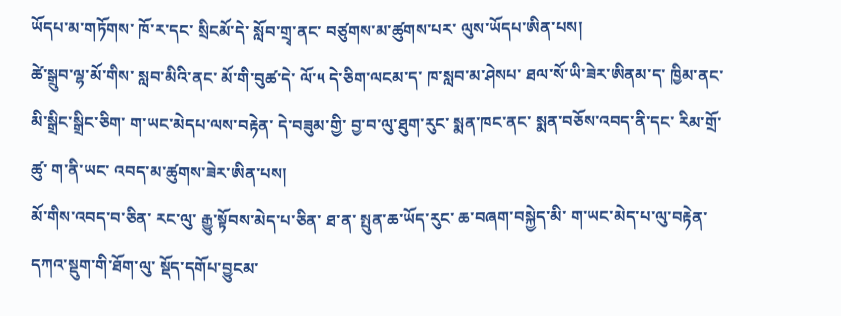ཡོདཔ་མ་གཏོགས་ ཁོ་ར་དང་ སྲིངམོ་དེ་ སློབ་གྲྭ་ནང་ བཙུགས་མ་ཚུགས་པར་ ལུས་ཡོདཔ་ཨིན་པས།
ཚེ་སྒྲུབ་ལྷ་མོ་གིས་ སླབ་མིའི་ནང་ མོ་གི་བུཚ་དེ་ ལོ་༥ དེ་ཅིག་ལངམ་ད་ ཁ་སླབ་མ་ཤེསཔ་ ཐལ་སོ་ཡི་ཟེར་ཨིནམ་ད་ ཁྱིམ་ནང་ མི་སྒྲིང་སྒྲིང་ཅིག་ ག་ཡང་མེདཔ་ལས་བརྟེན་ དེ་བཟུམ་གྱི་ བྱ་བ་ལུ་ཐུག་རུང་ སྨན་ཁང་ནང་ སྨན་བཅོས་འབད་ནི་དང་ རིམ་གྲོ་ཚུ་ ག་ནི་ཡང་ འབད་མ་ཚུགས་ཟེར་ཨིན་པས།
མོ་གིས་འབད་བ་ཅིན་ རང་ལུ་ རྒྱུ་སྟོབས་མེད་པ་ཅིན་ ཐ་ན་ སྤུན་ཆ་ཡོད་རུང་ ཆ་བཞག་བསྐྱེད་མི་ ག་ཡང་མེད་པ་ལུ་བརྟེན་ དཀའ་སྡུག་གི་ཐོག་ལུ་ སྡོད་དགོཔ་བྱུངམ་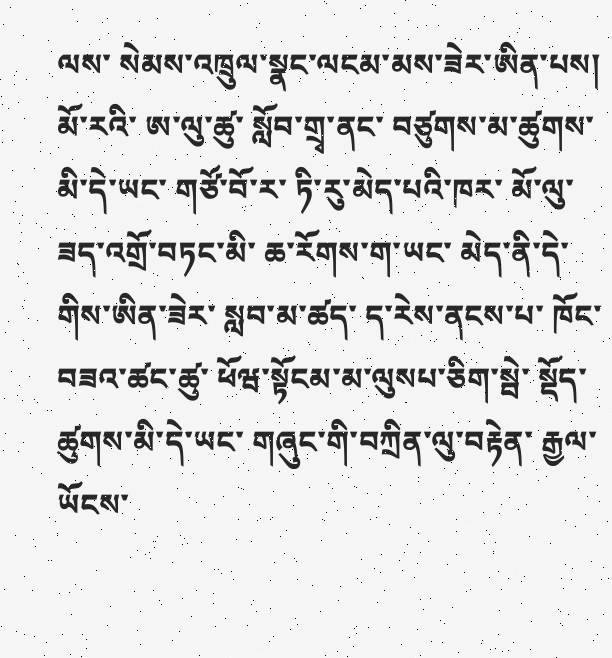ལས་ སེམས་འཁྲུལ་སྣང་ལངམ་མས་ཟེར་ཨིན་པས།
མོ་རའི་ ཨ་ལུ་ཚུ་ སློབ་གྲྭ་ནང་ བཙུགས་མ་ཚུགས་མི་དེ་ཡང་ གཙོ་བོ་ར་ ཏི་རུ་མེད་པའི་ཁར་ མོ་ལུ་ ཟད་འགྲོ་བཏང་མི་ ཆ་རོགས་ག་ཡང་ མེད་ནི་དེ་གིས་ཨིན་ཟེར་ སླབ་མ་ཚད་ ད་རེས་ནངས་པ་ ཁོང་བཟའ་ཚང་ཚུ་ ཕོཝ་སྟོངམ་མ་ལུསཔ་ཅིག་སྦེ་ སྡོད་ཚུགས་མི་དེ་ཡང་ གཞུང་གི་བཀྲིན་ལུ་བརྟེན་ རྒྱལ་ཡོངས་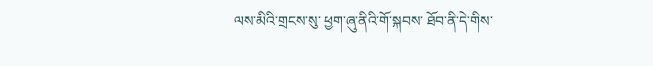ལས་མིའི་གྲངས་སུ་ ཕྱག་ཞུ་ནིའི་གོ་སྐབས་ ཐོབ་ནི་དེ་གིས་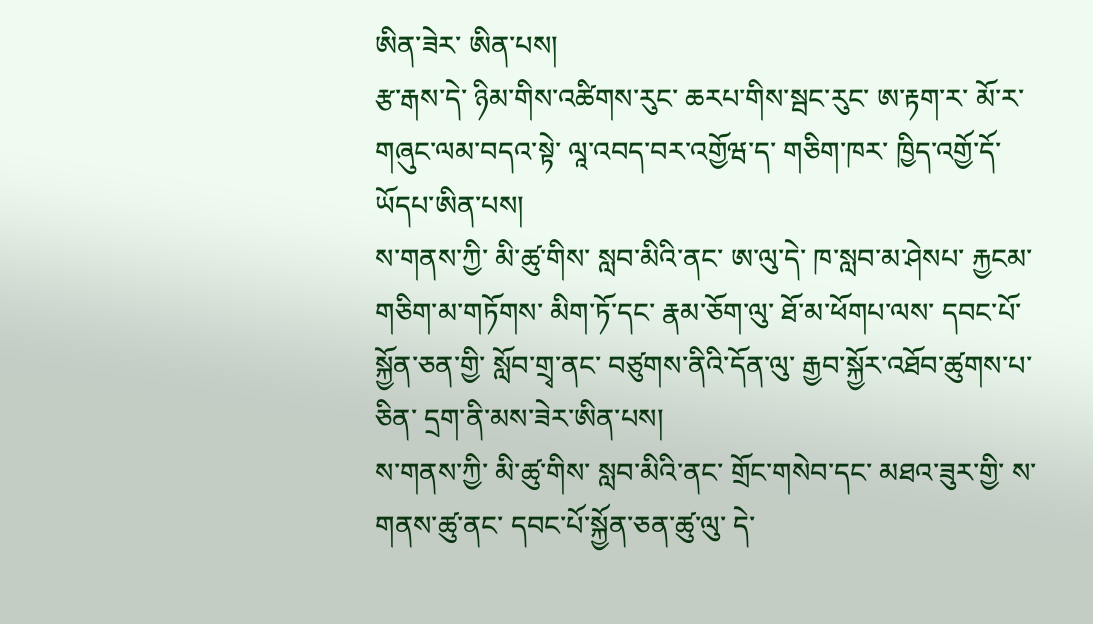ཨིན་ཟེར་ ཨིན་པས།
རྩ་རྒས་དེ་ ཉིམ་གིས་འཚིགས་རུང་ ཆརཔ་གིས་སྦང་རུང་ ཨ་རྟག་ར་ མོ་ར་ གཞུང་ལམ་བདའ་སྟེ་ ལཱ་འབད་བར་འགྱོཝ་ད་ གཅིག་ཁར་ ཁྱིད་འགྱོ་དོ་ཡོདཔ་ཨིན་པས།
ས་གནས་ཀྱི་ མི་ཚུ་གིས་ སླབ་མིའི་ནང་ ཨ་ལུ་དེ་ ཁ་སླབ་མ་ཤེསཔ་ རྐྱངམ་གཅིག་མ་གཏོགས་ མིག་ཏོ་དང་ རྣམ་ཅོག་ལུ་ ཐོ་མ་ཕོགཔ་ལས་ དབང་པོ་སྐྱོན་ཅན་གྱི་ སློབ་གྲྭ་ནང་ བཙུགས་ནིའི་དོན་ལུ་ རྒྱབ་སྐྱོར་འཐོབ་ཚུགས་པ་ཅིན་ དྲག་ནི་མས་ཟེར་ཨིན་པས།
ས་གནས་ཀྱི་ མི་ཚུ་གིས་ སླབ་མིའི་ནང་ གྲོང་གསེབ་དང་ མཐའ་ཟུར་གྱི་ ས་གནས་ཚུ་ནང་ དབང་པོ་སྐྱོན་ཅན་ཚུ་ལུ་ དེ་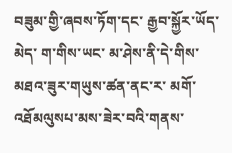བཟུམ་གྱི་ཞབས་ཏོག་དང་ རྒྱབ་སྐྱོར་ཡོད་མེད་ ག་གིས་ཡང་ མ་ཤེས་ནི་དེ་གིས་ མཐའ་ཟུར་གཡུས་ཚན་ནང་ར་ མགོ་འཐོམལུསཔ་མས་ཟེར་བའི་གནས་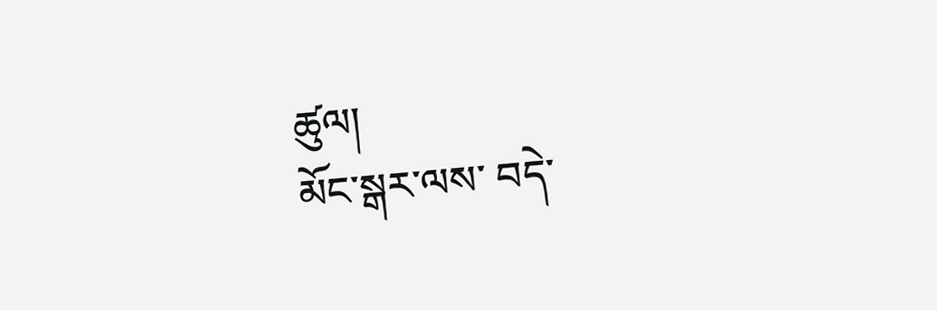ཚུལ།
མོང་སྒར་ལས་ བདེ་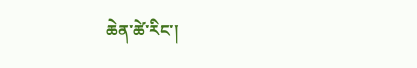ཆེན་ཚེ་རིང་།